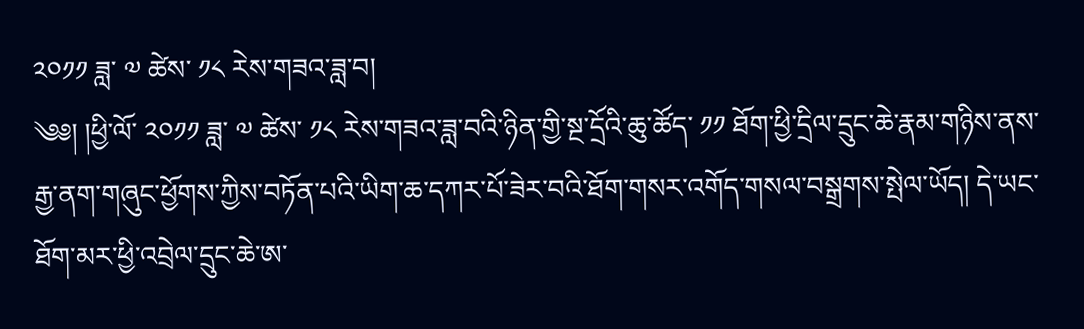༢༠༡༡ ཟླ་ ༧ ཚེས་ ༡༨ རེས་གཟའ་ཟླ་བ།
༄༅། །ཕྱི་ལོ་ ༢༠༡༡ ཟླ་ ༧ ཚེས་ ༡༨ རེས་གཟའ་ཟླ་བའི་ཉིན་གྱི་སྔ་དྲོའི་ཆུ་ཚོད་ ༡༡ ཐོག་ཕྱི་དྲིལ་དྲུང་ཆེ་རྣམ་གཉིས་ནས་རྒྱ་ནག་གཞུང་ཕྱོགས་ཀྱིས་བཏོན་པའི་ཡིག་ཆ་དཀར་པོ་ཟེར་བའི་ཐོག་གསར་འགོད་གསལ་བསྒྲགས་སྤེལ་ཡོད། དེ་ཡང་ཐོག་མར་ཕྱི་འབྲེལ་དྲུང་ཆེ་ཨ་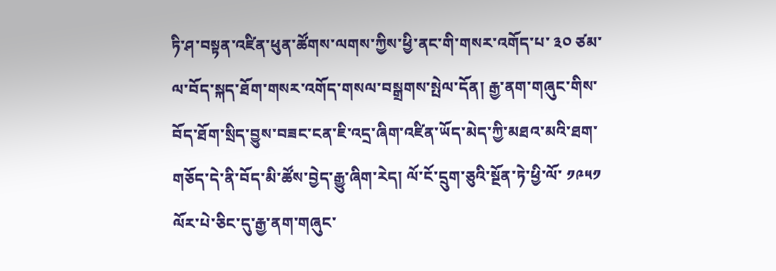ཏི་ཤ་བསྟན་འཛིན་ཕུན་ཚོགས་ལགས་ཀྱིས་ཕྱི་ནང་གི་གསར་འགོད་པ་ ༣༠ ཙམ་ལ་བོད་སྐད་ཐོག་གསར་འགོད་གསལ་བསྒྲགས་སྤེལ་དོན། རྒྱ་ནག་གཞུང་གིས་བོད་ཐོག་སྲིད་བྱུས་བཟང་ངན་ཇི་འདྲ་ཞིག་འཛིན་ཡོད་མེད་ཀྱི་མཐའ་མའི་ཐག་གཅོད་དེ་ནི་བོད་མི་ཚོས་བྱེད་རྒྱུ་ཞིག་རེད། ལོ་ངོ་དྲུག་ཅུའི་སྔོན་ཏེ་ཕྱི་ལོ་ ༡༩༥༡ ལོར་པེ་ཅིང་དུ་རྒྱ་ནག་གཞུང་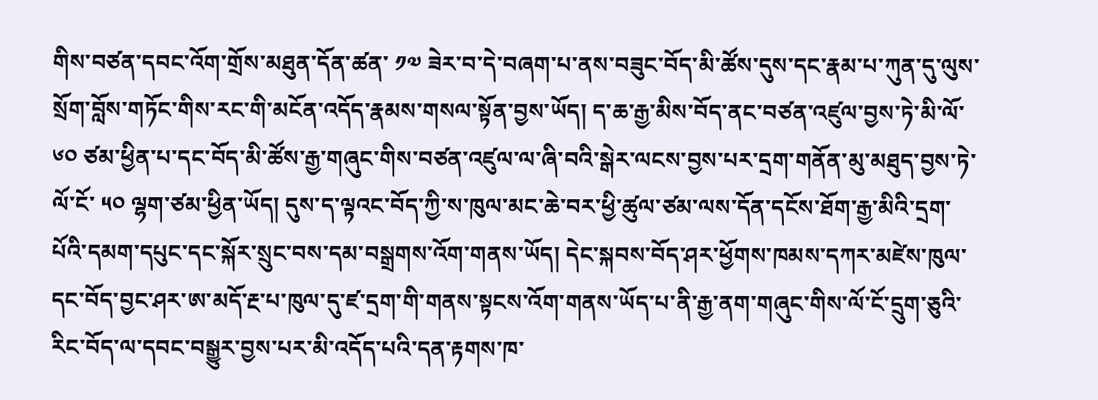གིས་བཙན་དབང་འོག་གྲོས་མཐུན་དོན་ཚན་ ༡༧ ཟེར་བ་དེ་བཞག་པ་ནས་བཟུང་བོད་མི་ཚོས་དུས་དང་རྣམ་པ་ཀུན་དུ་ལུས་སྲོག་བློས་གཏོང་གིས་རང་གི་མངོན་འདོད་རྣམས་གསལ་སྟོན་བྱས་ཡོད། ད་ཆ་རྒྱ་མིས་བོད་ནང་བཙན་འཛུལ་བྱས་ཏེ་མི་ལོ་ ༦༠ ཙམ་ཕྱིན་པ་དང་བོད་མི་ཚོས་རྒྱ་གཞུང་གིས་བཙན་འཛུལ་ལ་ཞི་བའི་སྒེར་ལངས་བྱས་པར་དྲག་གནོན་མུ་མཐུད་བྱས་ཏེ་ལོ་ངོ་ ༥༠ ལྷག་ཙམ་ཕྱིན་ཡོད། དུས་ད་ལྟའང་བོད་ཀྱི་ས་ཁུལ་མང་ཆེ་བར་ཕྱི་ཚུལ་ཙམ་ལས་དོན་དངོས་ཐོག་རྒྱ་མིའི་དྲག་པོའི་དམག་དཔུང་དང་སྐོར་སྲུང་བས་དམ་བསྒྲགས་འོག་གནས་ཡོད། དེང་སྐབས་བོད་ཤར་ཕྱོགས་ཁམས་དཀར་མཛེས་ཁུལ་དང་བོད་བྱང་ཤར་ཨ་མདོ་རྔ་པ་ཁུལ་དུ་ཛ་དྲག་གི་གནས་སྟངས་འོག་གནས་ཡོད་པ་ནི་རྒྱ་ནག་གཞུང་གིས་ལོ་ངོ་དྲུག་ཅུའི་རིང་བོད་ལ་དབང་བསྒྱུར་བྱས་པར་མི་འདོད་པའི་དན་རྟགས་ཁ་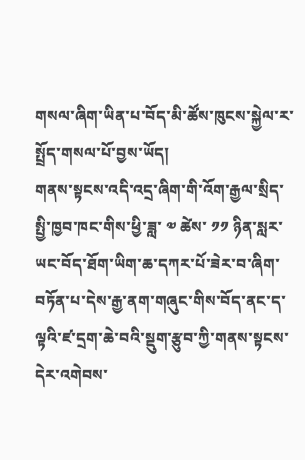གསལ་ཞིག་ཡིན་པ་བོད་མི་ཚོས་ཁུངས་སྐྱེལ་ར་སྤྲོད་གསལ་པོ་བྱས་ཡོད།
གནས་སྟངས་འདི་འདྲ་ཞིག་གི་འོག་རྒྱལ་སྲིད་སྤྱི་ཁྱབ་ཁང་གིས་ཕྱི་ཟླ་ ༧ ཚེས་ ༡༡ ཉིན་སླར་ཡང་བོད་ཐོག་ཡིག་ཆ་དཀར་པོ་ཟེར་བ་ཞིག་བཏོན་པ་དེས་རྒྱ་ནག་གཞུང་གིས་བོད་ནང་ད་ལྟའི་ཛ་དྲག་ཆེ་བའི་སྡུག་རྩུབ་ཀྱི་གནས་སྟངས་དེར་འགེབས་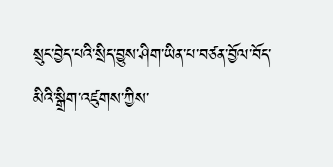སྲུང་བྱེད་པའི་སྲིད་བྱུས་ཤིག་ཡིན་པ་བཙན་བྱོལ་བོད་མིའི་སྒྲིག་འཛུགས་ཀྱིས་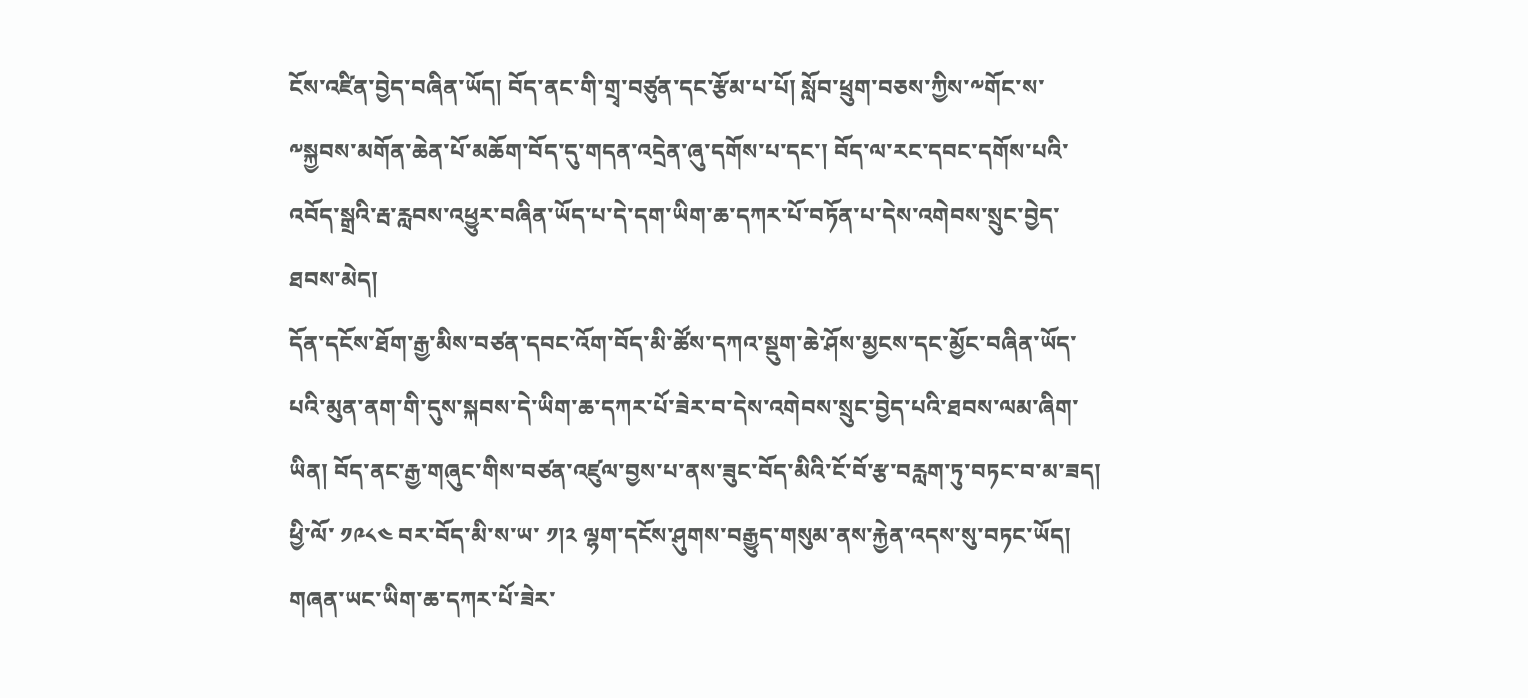ངོས་འཛིན་བྱེད་བཞིན་ཡོད། བོད་ནང་གི་གྲྭ་བཙུན་དང་རྩོམ་པ་པོ། སློབ་ཕྲུག་བཅས་ཀྱིས་༸གོང་ས་༸སྐྱབས་མགོན་ཆེན་པོ་མཆོག་བོད་དུ་གདན་འདྲེན་ཞུ་དགོས་པ་དང་། བོད་ལ་རང་དབང་དགོས་པའི་འབོད་སྒྲའི་རྦ་རླབས་འཕྱུར་བཞིན་ཡོད་པ་དེ་དག་ཡིག་ཆ་དཀར་པོ་བཏོན་པ་དེས་འགེབས་སྲུང་བྱེད་ཐབས་མེད།
དོན་དངོས་ཐོག་རྒྱ་མིས་བཙན་དབང་འོག་བོད་མི་ཚོས་དཀའ་སྡུག་ཆེ་ཤོས་མྱངས་དང་མྱོང་བཞིན་ཡོད་པའི་མུན་ནག་གི་དུས་སྐབས་དེ་ཡིག་ཆ་དཀར་པོ་ཟེར་བ་དེས་འགེབས་སྲུང་བྱེད་པའི་ཐབས་ལམ་ཞིག་ཡིན། བོད་ནང་རྒྱ་གཞུང་གིས་བཙན་འཛུལ་བྱས་པ་ནས་ཟུང་བོད་མིའི་ངོ་བོ་རྩ་བརླག་ཏུ་བཏང་བ་མ་ཟད། ཕྱི་ལོ་ ༡༩༨༤ བར་བོད་མི་ས་ཡ་ ༡།༢ ལྷག་དངོས་ཤུགས་བརྒྱུད་གསུམ་ནས་རྐྱེན་འདས་སུ་བཏང་ཡོད།
གཞན་ཡང་ཡིག་ཆ་དཀར་པོ་ཟེར་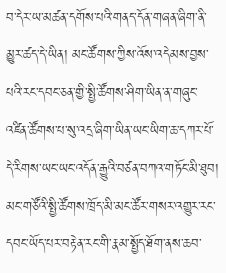བ་དེར་ཡ་མཚན་དགོས་པའི་གནད་དོན་གཞན་ཞིག་ནི་མྱུར་ཚད་དེ་ཡིན། མང་ཚོགས་ཀྱིས་འོས་འདེམས་བྱས་པའི་རང་དབང་ཅན་གྱི་སྤྱི་ཚོགས་ཤིག་ཡིན་ན་གཞུང་འཛིན་ཚོགས་པ་སུ་འདྲ་ཞིག་ཡིན་ཡང་ཡིག་ཆ་དཀར་པོ་དེ་རིགས་ཡང་ཡང་འདོན་རྒྱུའི་བཙན་བཀའ་གཏོང་མི་ཐུབ། མང་གཙོའི་སྤྱི་ཚོགས་ཁྲོད་མི་མང་ཚོར་གསར་འགྱུར་རང་དབང་ཡོད་པར་བརྟེན་རང་གི་རྣམ་སྤྱོད་ཐོག་ནས་ཆབ་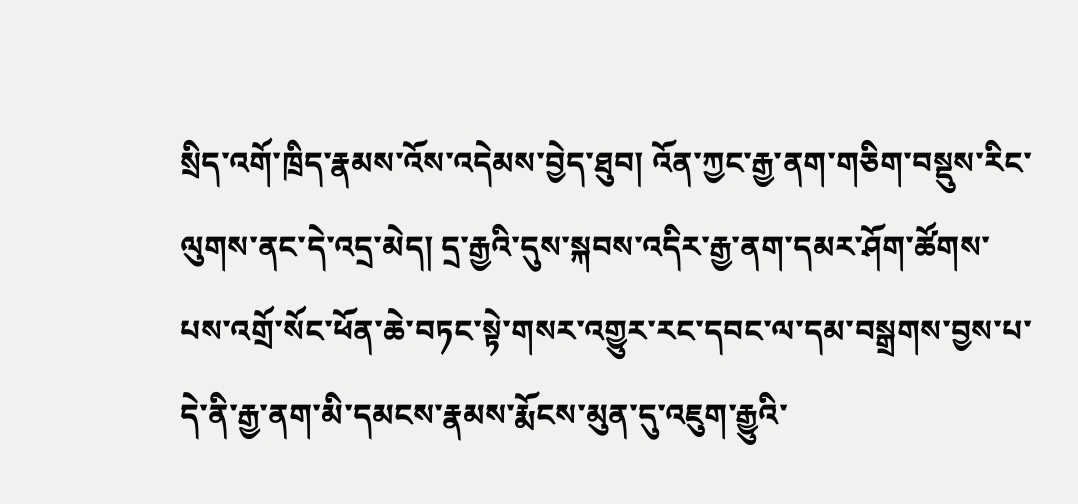སྲིད་འགོ་ཁྲིད་རྣམས་འོས་འདེམས་བྱེད་ཐུབ། འོན་ཀྱང་རྒྱ་ནག་གཅིག་བསྡུས་རིང་ལུགས་ནང་དེ་འདྲ་མེད། དྲ་རྒྱའི་དུས་སྐབས་འདིར་རྒྱ་ནག་དམར་ཤོག་ཚོགས་པས་འགྲོ་སོང་ཕོན་ཆེ་བཏང་སྟེ་གསར་འགྱུར་རང་དབང་ལ་དམ་བསྒྲགས་བྱས་པ་དེ་ནི་རྒྱ་ནག་མི་དམངས་རྣམས་རྨོངས་མུན་དུ་འཇུག་རྒྱུའི་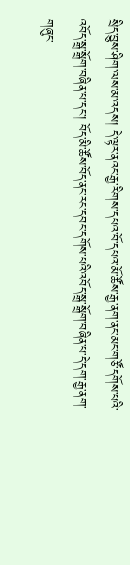སྲིད་བྱུས་ཤིག་ལས་མ་འདས། དེ་ལྟར་ནའང་རྒྱ་རིགས་དཔའ་བོ་དཔའ་མོ་ཚོས་རྒྱ་ནག་ནང་མང་གཙོ་དགོས་པའི་འབོད་སྒྲ་སྒྲོག་བཞིན་པ་དང་། བོད་མི་ཚོས་བོད་ནང་རང་དབང་དགོས་པའི་འབོད་སྒྲ་སྒྲོག་བཞིན་པ་དེ་དག་རྒྱ་ནག་གཞུང་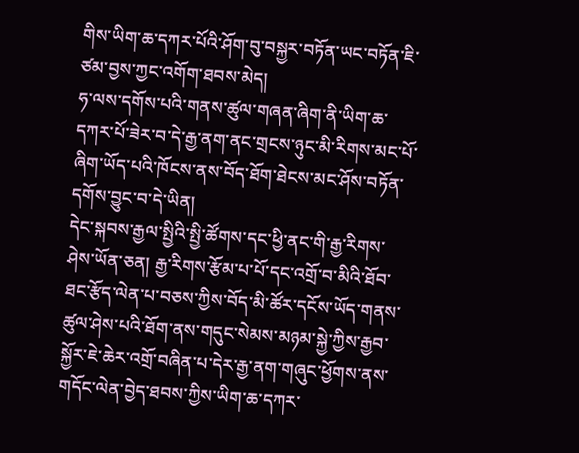གིས་ཡིག་ཆ་དཀར་པོའི་ཤོག་བུ་བསྐྱར་བཏོན་ཡང་བཏོན་ཇི་ཙམ་བྱས་ཀྱང་འགོག་ཐབས་མེད།
ཧ་ལས་དགོས་པའི་གནས་ཚུལ་གཞན་ཞིག་ནི་ཡིག་ཆ་དཀར་པོ་ཟེར་བ་དེ་རྒྱ་ནག་ནང་གྲངས་ཉུང་མི་རིགས་མང་པོ་ཞིག་ཡོད་པའི་ཁོངས་ནས་བོད་ཐོག་ཐེངས་མང་ཤོས་བཏོན་དགོས་བྱུང་བ་དེ་ཡིན།
དེང་སྐབས་རྒྱལ་སྤྱིའི་སྤྱི་ཚོགས་དང་ཕྱི་ནང་གི་རྒྱ་རིགས་ཤེས་ཡོན་ཅན། རྒྱ་རིགས་རྩོམ་པ་པོ་དང་འགྲོ་བ་མིའི་ཐོབ་ཐང་རྩོད་ལེན་པ་བཅས་ཀྱིས་བོད་མི་ཚོར་དངོས་ཡོད་གནས་ཚུལ་ཤེས་པའི་ཐོག་ནས་གདུང་སེམས་མཉམ་སྐྱེ་ཀྱིས་རྒྱབ་སྐྱོར་ཇེ་ཆེར་འགྲོ་བཞིན་པ་དེར་རྒྱ་ནག་གཞུང་ཕྱོགས་ནས་གདོང་ལེན་བྱེད་ཐབས་ཀྱིས་ཡིག་ཆ་དཀར་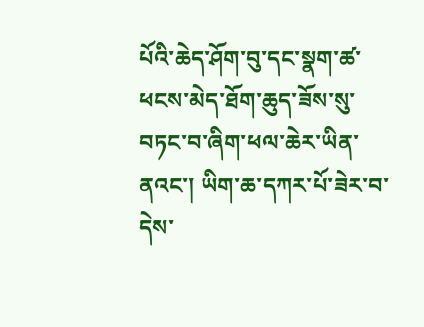པོའི་ཆེད་ཤོག་བུ་དང་སྣག་ཚ་ཕངས་མེད་ཐོག་ཆུད་ཟོས་སུ་བཏང་བ་ཞིག་ཕལ་ཆེར་ཡིན་ནའང་། ཡིག་ཆ་དཀར་པོ་ཟེར་བ་དེས་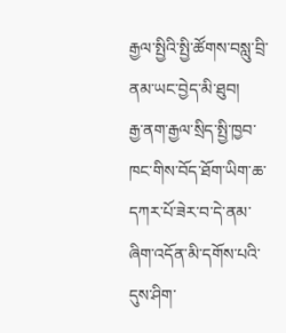རྒྱལ་སྤྱིའི་སྤྱི་ཚོགས་བསླུ་བྲི་ནམ་ཡང་བྱེད་མི་ཐུབ།
རྒྱ་ནག་རྒྱལ་སྲིད་སྤྱི་ཁྱབ་ཁང་གིས་བོད་ཐོག་ཡིག་ཆ་དཀར་པོ་ཟེར་བ་དེ་ནམ་ཞིག་འདོན་མི་དགོས་པའི་དུས་ཤིག་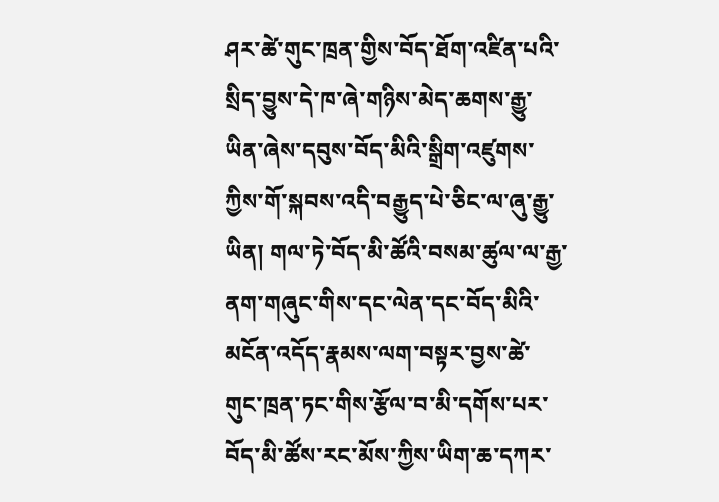ཤར་ཚེ་གུང་ཁྲན་གྱིས་བོད་ཐོག་འཛིན་པའི་སྲིད་བྱུས་དེ་ཁ་ཞེ་གཉིས་མེད་ཆགས་རྒྱུ་ཡིན་ཞེས་དབུས་བོད་མིའི་སྒྲིག་འཛུགས་ཀྱིས་གོ་སྐབས་འདི་བརྒྱུད་པེ་ཅིང་ལ་ཞུ་རྒྱུ་ཡིན། གལ་ཏེ་བོད་མི་ཚོའི་བསམ་ཚུལ་ལ་རྒྱ་ནག་གཞུང་གིས་དང་ལེན་དང་བོད་མིའི་མངོན་འདོད་རྣམས་ལག་བསྟར་བྱས་ཚེ་གུང་ཁྲན་ཏང་གིས་རྩོལ་བ་མི་དགོས་པར་བོད་མི་ཚོས་རང་མོས་ཀྱིས་ཡིག་ཆ་དཀར་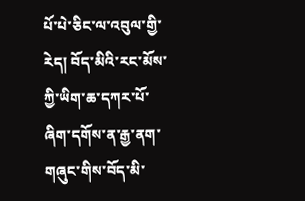པོ་པེ་ཅིང་ལ་འབུལ་གྱི་རེད། བོད་མིའི་རང་མོས་ཀྱི་ཡིག་ཆ་དཀར་པོ་ཞིག་དགོས་ན་རྒྱ་ནག་གཞུང་གིས་བོད་མི་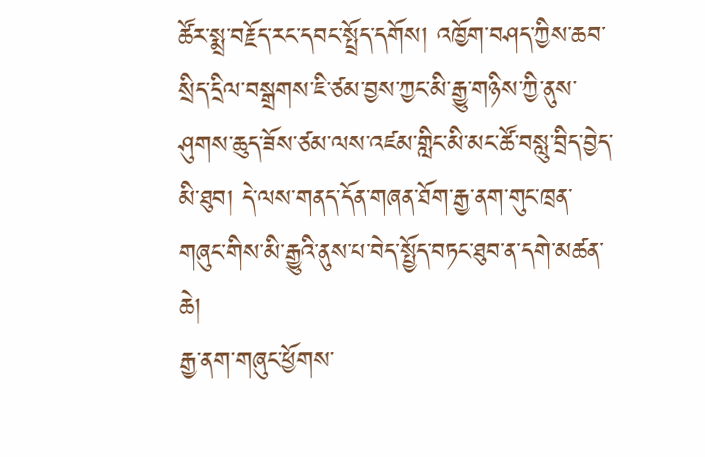ཚོར་སྨྲ་བརྗོད་རང་དབང་སྤྲོད་དགོས། འཁྱོག་བཤད་ཀྱིས་ཆབ་སྲིད་དྲིལ་བསྒྲགས་ཇི་ཙམ་བྱས་ཀྱང་མི་རྒྱུ་གཉིས་ཀྱི་ནུས་ཤུགས་ཆུད་ཟོས་ཙམ་ལས་འཛམ་གླིང་མི་མང་ཚོ་བསླུ་བྲིད་བྱེད་མི་ཐུབ། དེ་ལས་གནད་དོན་གཞན་ཐོག་རྒྱ་ནག་གུང་ཁྲན་གཞུང་གིས་མི་རྒྱུའི་ནུས་པ་བེད་སྤྱོད་བཏང་ཐུབ་ན་དགེ་མཚན་ཆེ།
རྒྱ་ནག་གཞུང་ཕྱོགས་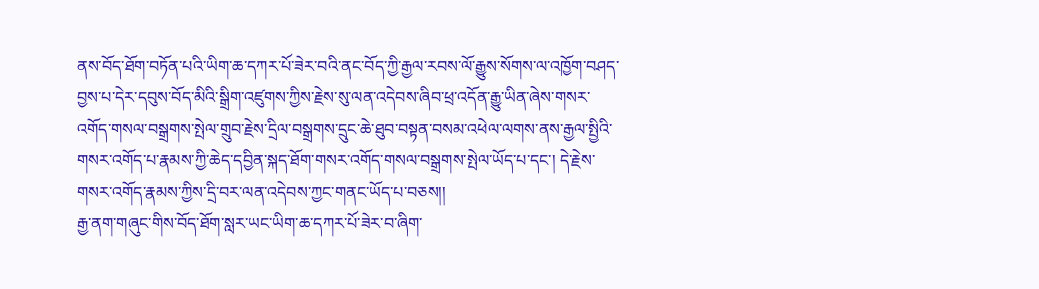ནས་བོད་ཐོག་བཏོན་པའི་ཡིག་ཆ་དཀར་པོ་ཟེར་བའི་ནང་བོད་ཀྱི་རྒྱལ་རབས་ལོ་རྒྱུས་སོགས་ལ་འཁྱོག་བཤད་བྱས་པ་དེར་དབུས་བོད་མིའི་སྒྲིག་འཛུགས་ཀྱིས་རྗེས་སུ་ལན་འདེབས་ཞིབ་ཕྲ་འདོན་རྒྱུ་ཡིན་ཞེས་གསར་འགོད་གསལ་བསྒྲགས་སྤེལ་གྲུབ་རྗེས་དྲིལ་བསྒྲགས་དྲུང་ཆེ་ཐུབ་བསྟན་བསམ་འཕེལ་ལགས་ནས་རྒྱལ་སྤྱིའི་གསར་འགོད་པ་རྣམས་ཀྱི་ཆེད་དབྱིན་སྐད་ཐོག་གསར་འགོད་གསལ་བསྒྲགས་སྤེལ་ཡོད་པ་དང་། དེ་རྗེས་གསར་འགོད་རྣམས་ཀྱིས་དྲི་བར་ལན་འདེབས་ཀྱང་གནང་ཡོད་པ་བཅས།།
རྒྱ་ནག་གཞུང་གིས་བོད་ཐོག་སླར་ཡང་ཡིག་ཆ་དཀར་པོ་ཟེར་བ་ཞིག་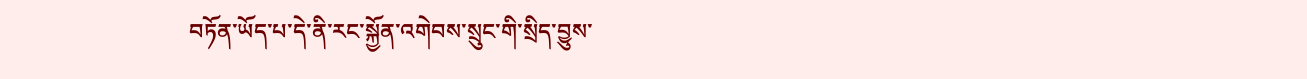བཏོན་ཡོད་པ་དེ་ནི་རང་སྐྱོན་འགེབས་སྲུང་གི་སྲིད་བྱུས་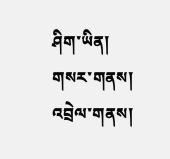ཤིག་ཡིན།
གསར་གནས།
འབྲེལ་གནས།